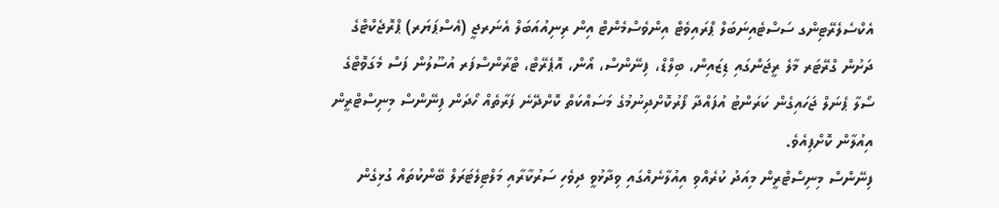އެކްސެލެރޭޓިންގ ސަސްޓެއިނަބަލް ޕްރައިވެޓް އިންވެސްމެންޓް އިން ރިނިއުއަބަލް އެނަރޖީ (އެސްޕަޔަރ) ޕްރޮޖެކްޓްގެ ދަށުން ގްރޭޓަރ މާލެ ރީޖަންގައި ޑިޒައިން، ބިލްޑް، ފިނޭންސް، އޯން، އޮޕެރޭޓް، ޓްރާންސްފަރ އުސޫލުން ފަސް މެގަވޮޓްގެ ސޯލާ ޕެނަލް ޖަހައިގެން ކަރަންޓު އުފައްދާ ފޯރުކޮށްދިނުމުގެ މަސައްކަތް ކޮށްދޭނެ ފަރާތެއް ހޯދަން ފިނޭންސް މިނިސްޓްރީން އިއުލާން ކޮށްފިއެވެ.
ފިނޭންސް މިނިސްޓްރީން މިއަދު ކުރެއްވި އިއުލާނެއްގައި ވިދާޅުވީ ދިވެހި ސަރުކާރާއި މަލްޓިލެޓަރަލް ބޭންކުތައް ގުޅިގެން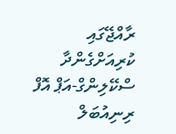ރާއްޖޭގައި ކުރިއަށްގެންދާ ސްކޭލިންގް-އަޕް އޮފް ރިނިއުބަލް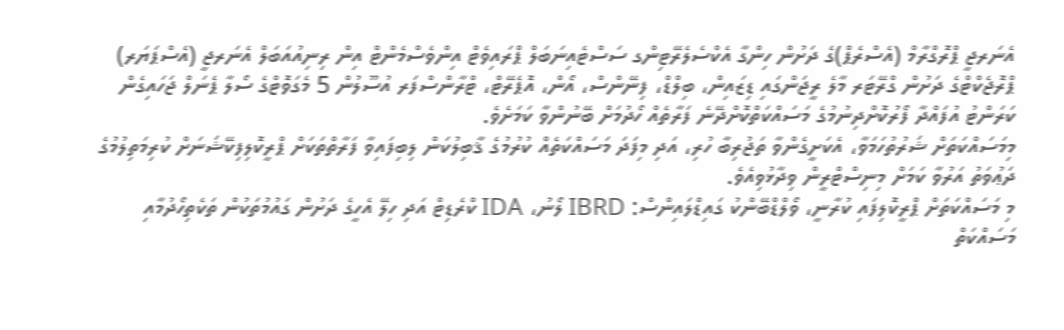އެނަރޖީ ޕްރޮގްރާމް (އެސްރެޕް)ގެ ދަށުން ހިންގާ އެކްސެލެރޭޓިންގ ސަސްޓެއިނަބަލް ޕްރައިވެޓް އިންވެސްމެންޓް އިން ރިނިއުއަބަލް އެނަރޖީ (އެސްޕަޔަރ) ޕްރޮޖެކްޓްގެ ދަށުން ގްރޭޓަރ މާލެ ރީޖަންގައި ޑިޒައިން، ބިލްޑް، ފިނޭންސް، އޯން، އޮޕެރޭޓް، ޓްރާންސްފަރ އުސޫލުން 5 މެގަވޮޓްގެ ސޯލާ ޕެނަލް ޖަހައިގެން ކަރަންޓު އުފައްދާ ފޯރުކޮށްދިނުމުގެ މަސައްކަތްކޮށްދޭނެ ފަރާތެއް ހޯދުމަށް ބޭނުންވާ ކަމަށެވެ.
މިމަސައްކަތަށް ޝަރުތުހަމަވާ، އެކަށީގެންވާ ތަޖުރިބާ ހުރި، އަދި މިފަދަ މަސައްކަތެއް ކުރުމުގެ ޤާބިލުކަން ލިބިފައިވާ ފަރާތްތަކަށް ޕްރީކޮލިފިކޭޝަނަށް ކުރިމަތިލުމުގެ ދަޢުވަތު އަރުވާ ކަމަށް މިނިސްޓްރީން ވިދާޅުވިއެވެ.
މި މަސައްކަތަށް ޕްރީކޮލިފައި ކުރާނީ، ވޯލްޑްބޭންކު ގައިޑްލައިންސް: IBRD ލޯނު، IDA ކްރެޑިޓް އަދި ހިލޭ އެހީގެ ދަށުން ގައުމުތަކުން ތަކެތިހޯދުމާއި މަސައްކަތް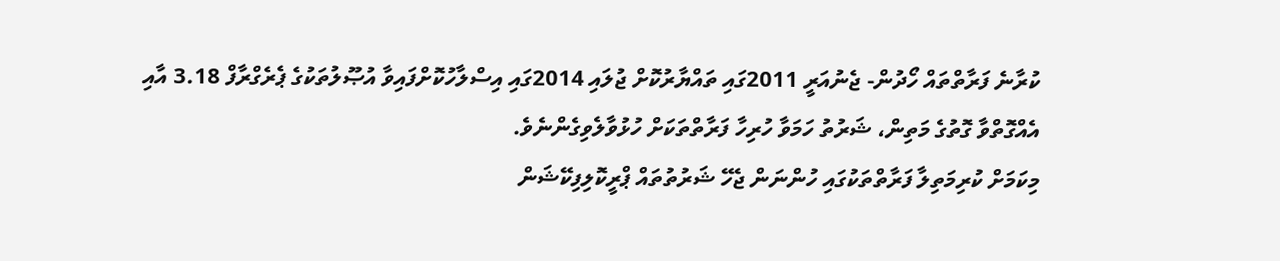ކުރާނެ ފަރާތްތައް ހޯދުން- ޖެނުއަރީ 2011ގައި ތައްޔާރުކޮށް ޖުލައި 2014ގައި އިސްލާހުކޮށްފައިވާ އުޞޫލުތަކުގެ ޕެރެގްރާފް 3.18 އާއި އެއްގޮތްވާ ގޮތުގެ މަތިން، ޝަރުތު ހަމަވާ ހުރިހާ ފަރާތްތަކަށް ހުޅުވާލެވިގެންނެވެ.
މިކަމަށް ކުރިމަތިލާ ފަރާތްތަކުގައި ހުންނަން ޖެހޭ ޝަރުތުތައް ޕްރީކޮލިފިކޭޝަން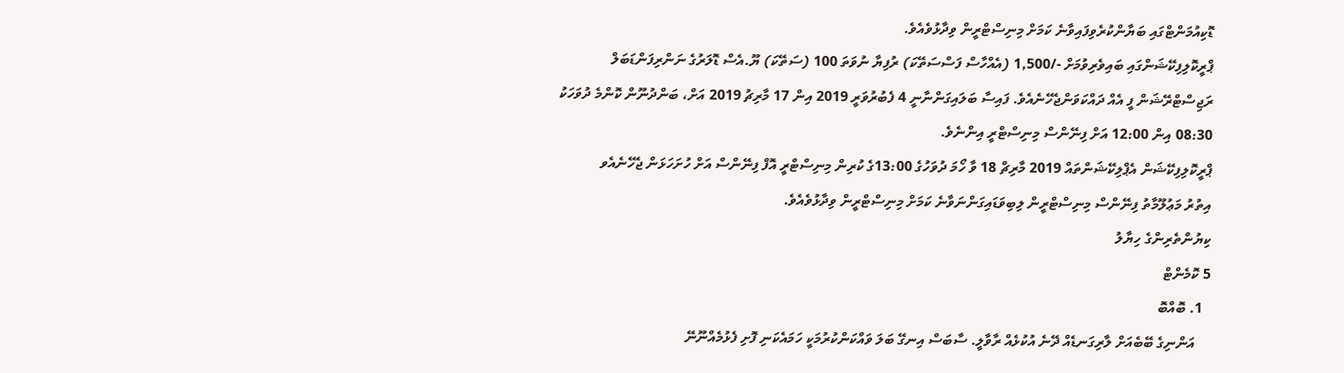ޑޮކިއުމަންޓްގައި ބަޔާންކުރެވިފައިވާނެ ކަމަށް މިނިސްޓްރީން ވިދާޅުވެއެވެ.
ޕްރީކޮލިފިކޭޝަންގައި ބައިވެރިވުމަށް -/1,500 (އެއްހާސް ފަސްސަތޭކަ) ރުފިޔާ ނުވަތަ 100 (ސަތޭކަ) ޔޫ.އެސް ޑޮލަރުގެ ނަންރިފަންޑަބަލް ރަޖިސްޓްރޭޝަން ފީ އެއް ދައްކަވަންޖެހޭނެއެވެ. ފައިސާ ބަލައިގަންނާނީ 4 ފެބުރުވަރީ 2019 އިން 17 މާރިޗު 2019 އަށް، ބަންދުނޫން ކޮންމެ ދުވަހަކު 08:30 އިން 12:00 އަށް ފިނޭންސް މިނިސްޓްރީ އިންނެވެ.
ޕްރީކޮލިފިކޭޝަން އެޕްލިކޭޝަންތައް 2019 މާރިޗް 18 ވާ ހޯމަ ދުވަހުގެ 13:00ގެ ކުރިން މިނިސްޓްރީ އޮފް ފިނޭންސް އަށް ހުށަހަޅަން ޖެހޭނެއެވ
އިތުރު މަޢުލޫމާތު ފިނޭންސް މިނިސްޓްރީން ލިބިވަޑައިގަންނަވާނެ ކަމަށް މިނިސްޓްރީން ވިދާޅުވެއެވެ.
ކިޔުންތެރިންގެ ހިޔާލު
5 ކޮމެންޓް
  1. ބޮއްބޮ
    އަންނިގެ ބޭބެއަށް ލާރިގަނޑެއް ދޭނެ އުކުޅެއް ރާވާލީ. ސާބަސް އިނގޭ ބަލަ ވައްކަންކުރުމަކީ ހަމައެކަނި ފޮށި ފެޅުމެއްނޫނޭ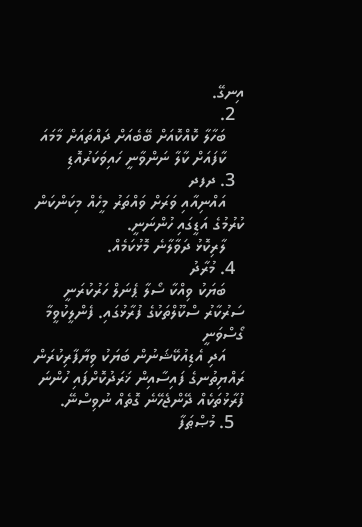އިނގޭ.
  2.
    ބަހާލާ ކޮއްކޮއަށް ބޭބެއަށް ދައްތައަށް މާމައަ
    ކާފައަށް ކާލާ ނަންވާނީ ހައިވަކަރުއޮޑި
  3. ދފދ
    އައްނިއާއި ވަރަށް ވައްތަރު މީހެއް މިކަންކަން ކުރުމުގެ އަޑީގައި ހުންނަނީ.
    ލާރިކޮޅު ދަވާލާނެ މޮޅުކަމެއް.
  4. މުރާދު
    ބަޔަކު ވިއްކާ ސޯލާ ޕެނަލް ހަރުކުރަނީ ސަރުކާރު ސްކޫލްތަކުގެ ފުރާޅުގައި. ފެންލީކުވީމާ ގޯސްވަނީ
    އަދި އެޑިއުކޭޝަނުން ބަޔަކު ވިޔާފާރިކުރަން ރައްޔިތުނގެ ފައިސާއިން ޚަރަދުކޮށްފައި ހުންނަ ފުރާޅުތަކެއް ދޭންޖެހޭނެ ގޮތެއް ނުވިސްނޭ.
  5. މުޞްޠަފާ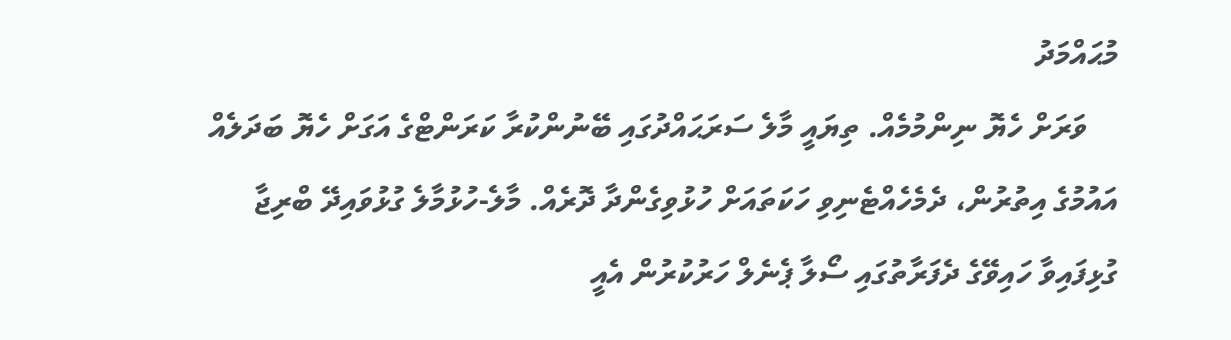މުޙައްމަދު
    ވަރަށް ހެޔޮ ނިންމުމެއް. ތިޔައީ މާލެ ސަރަޙައްދުގައި ބޭނުންކުރާ ކަރަންޓްގެ އަގަށް ހެޔޮ ބަދަލެއް އައުމުގެ އިތުރުން، ދެމެހެއްޓެނިވި ހަކަތައަށް ހުޅުވިގެންދާ ދޮރެއް. މާލެ-ހުޅުމާލެ ގުޅުވައިދޭ ބްރިޖާ ގުޅިފައިވާ ހައިވޭގެ ދެފަރާތުގައި ސޯލާ ޕެނެލް ހަރުކުރުން އެއީ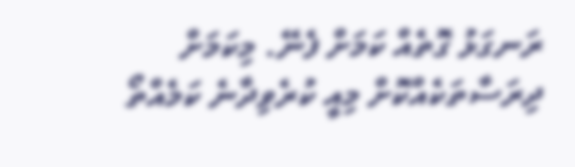ރަނގަޅު ގޮތެއް ކަމަށް ފެނޭ. މިކަމަށް ދިރަސާތަކެއްކޮށް މިއީ ކުރެވިދާނެ ކަމެއްތޯ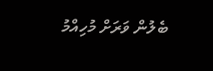ބެލުން ވަރަށް މުހިއްމު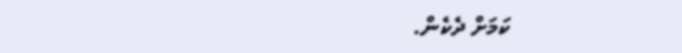ކަމަށް ދެކެން.